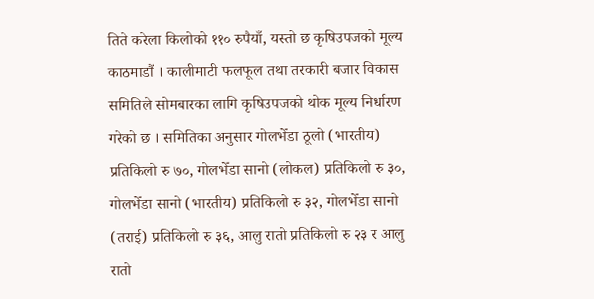तिते करेला किलोको ११० रुपैयाँ, यस्तो छ कृषिउपजको मूल्य
काठमाडौं । कालीमाटी फलफूल तथा तरकारी बजार विकास समितिले सोमबारका लागि कृषिउपजको थोक मूल्य निर्धारण गरेको छ । समितिका अनुसार गोलभेँडा ठूलो (भारतीय) प्रतिकिलो रु ७०, गोलभेँडा सानो (लोकल) प्रतिकिलो रु ३०, गोलभेँडा सानो (भारतीय) प्रतिकिलो रु ३२, गोलभेँडा सानो (तराई) प्रतिकिलो रु ३६, आलु रातो प्रतिकिलो रु २३ र आलु रातो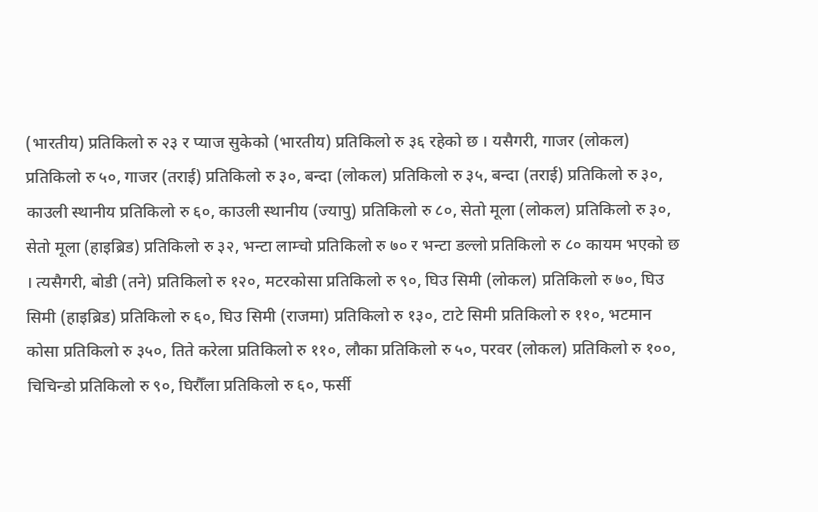(भारतीय) प्रतिकिलो रु २३ र प्याज सुकेको (भारतीय) प्रतिकिलो रु ३६ रहेको छ । यसैगरी, गाजर (लोकल) प्रतिकिलो रु ५०, गाजर (तराई) प्रतिकिलो रु ३०, बन्दा (लोकल) प्रतिकिलो रु ३५, बन्दा (तराई) प्रतिकिलो रु ३०, काउली स्थानीय प्रतिकिलो रु ६०, काउली स्थानीय (ज्यापु) प्रतिकिलो रु ८०, सेतो मूला (लोकल) प्रतिकिलो रु ३०, सेतो मूला (हाइब्रिड) प्रतिकिलो रु ३२, भन्टा लाम्चो प्रतिकिलो रु ७० र भन्टा डल्लो प्रतिकिलो रु ८० कायम भएको छ । त्यसैगरी, बोडी (तने) प्रतिकिलो रु १२०, मटरकोसा प्रतिकिलो रु ९०, घिउ सिमी (लोकल) प्रतिकिलो रु ७०, घिउ सिमी (हाइब्रिड) प्रतिकिलो रु ६०, घिउ सिमी (राजमा) प्रतिकिलो रु १३०, टाटे सिमी प्रतिकिलो रु ११०, भटमान कोसा प्रतिकिलो रु ३५०, तिते करेला प्रतिकिलो रु ११०, लौका प्रतिकिलो रु ५०, परवर (लोकल) प्रतिकिलो रु १००, चिचिन्डो प्रतिकिलो रु ९०, घिरौँला प्रतिकिलो रु ६०, फर्सी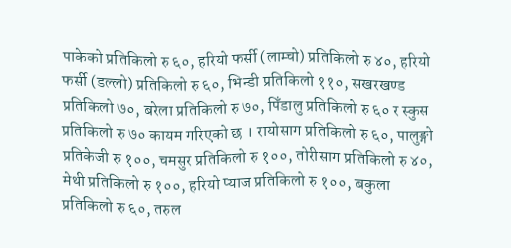पाकेको प्रतिकिलो रु ६०, हरियो फर्सी (लाम्चो) प्रतिकिलो रु ४०, हरियो फर्सी (डल्लो) प्रतिकिलो रु ६०, भिन्डी प्रतिकिलो ११०, सखरखण्ड प्रतिकिलो ७०, बरेला प्रतिकिलो रु ७०, पिँडालु प्रतिकिलो रु ६० र स्कुस प्रतिकिलो रु ७० कायम गरिएको छ । रायोसाग प्रतिकिलो रु ६०, पालुङ्गो प्रतिकेजी रु १००, चमसुर प्रतिकिलो रु १००, तोरीसाग प्रतिकिलो रु ४०, मेथी प्रतिकिलो रु १००, हरियो प्याज प्रतिकिलो रु १००, बकुला प्रतिकिलो रु ६०, तरुल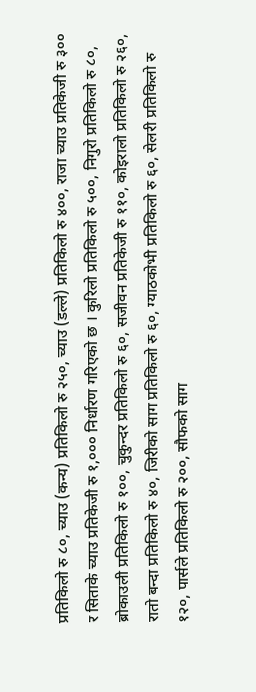प्रतिकिलो रु ८०, च्याउ (कन्य) प्रतिकिलो रु २५०, च्याउ (डल्ले) प्रतिकिलो रु ४००, राजा च्याउ प्रतिकेजी रु ३०० र सिताके च्याउ प्रतिकेजी रु १,००० निर्धारण गरिएको छ । कुरिलो प्रतिकिलो रु ५००, निगुरो प्रतिकिलो रु ८०, ब्रोकाउली प्रतिकिलो रु १००, चुकुन्दर प्रतिकिलो रु ६०, सजीवन प्रतिकेजी रु ११०, कोइरालो प्रतिकिलो रु २६०, रातो बन्दा प्रतिकिलो रु ४०, जिरीको साग प्रतिकिलो रु ६०, ग्याठकोभी प्रतिकिलो रु ६०, सेलरी प्रतिकिलो रु १२०, पार्सले प्रतिकिलो रु २००, सौफको साग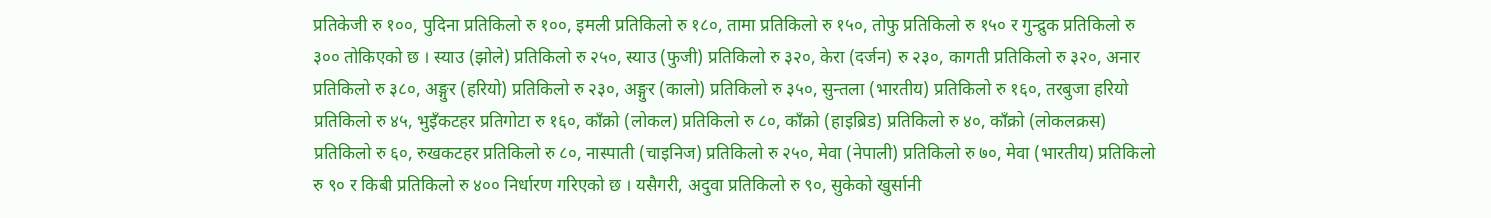प्रतिकेजी रु १००, पुदिना प्रतिकिलो रु १००, इमली प्रतिकिलो रु १८०, तामा प्रतिकिलो रु १५०, तोफु प्रतिकिलो रु १५० र गुन्द्रुक प्रतिकिलो रु ३०० तोकिएको छ । स्याउ (झोले) प्रतिकिलो रु २५०, स्याउ (फुजी) प्रतिकिलो रु ३२०, केरा (दर्जन) रु २३०, कागती प्रतिकिलो रु ३२०, अनार प्रतिकिलो रु ३८०, अङ्गुर (हरियो) प्रतिकिलो रु २३०, अङ्गुर (कालो) प्रतिकिलो रु ३५०, सुन्तला (भारतीय) प्रतिकिलो रु १६०, तरबुजा हरियो प्रतिकिलो रु ४५, भुइँकटहर प्रतिगोटा रु १६०, काँक्रो (लोकल) प्रतिकिलो रु ८०, काँक्रो (हाइब्रिड) प्रतिकिलो रु ४०, काँक्रो (लोकलक्रस) प्रतिकिलो रु ६०, रुखकटहर प्रतिकिलो रु ८०, नास्पाती (चाइनिज) प्रतिकिलो रु २५०, मेवा (नेपाली) प्रतिकिलो रु ७०, मेवा (भारतीय) प्रतिकिलो रु ९० र किबी प्रतिकिलो रु ४०० निर्धारण गरिएको छ । यसैगरी, अदुवा प्रतिकिलो रु ९०, सुकेको खुर्सानी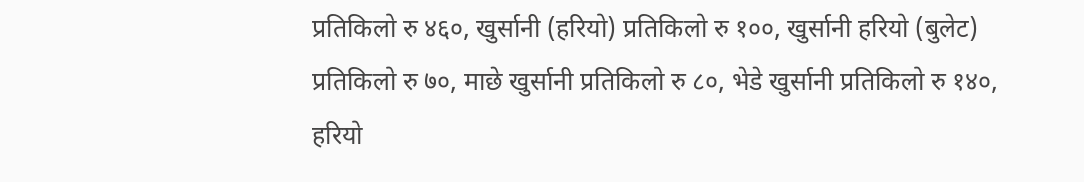प्रतिकिलो रु ४६०, खुर्सानी (हरियो) प्रतिकिलो रु १००, खुर्सानी हरियो (बुलेट) प्रतिकिलो रु ७०, माछे खुर्सानी प्रतिकिलो रु ८०, भेडे खुर्सानी प्रतिकिलो रु १४०, हरियो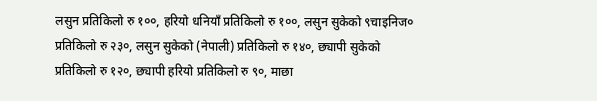लसुन प्रतिकिलो रु १००, हरियो धनियाँ प्रतिकिलो रु १००, लसुन सुकेको ९चाइनिज० प्रतिकिलो रु २३०, लसुन सुकेको (नेपाली) प्रतिकिलो रु १४०, छ्यापी सुकेको प्रतिकिलो रु १२०, छ्यापी हरियो प्रतिकिलो रु ९०, माछा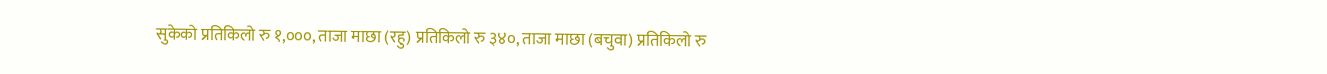सुकेको प्रतिकिलो रु १,०००, ताजा माछा (रहु) प्रतिकिलो रु ३४०, ताजा माछा (बचुवा) प्रतिकिलो रु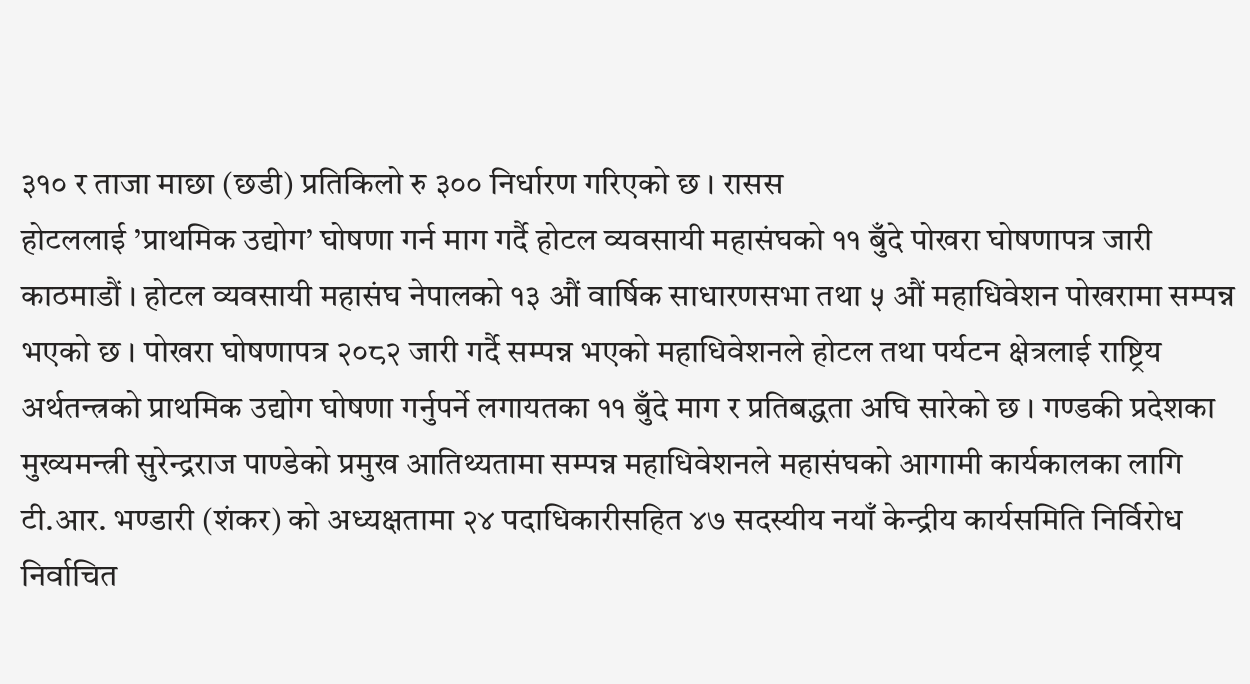३१० र ताजा माछा (छडी) प्रतिकिलो रु ३०० निर्धारण गरिएको छ । रासस
होटललाई ’प्राथमिक उद्योग’ घोषणा गर्न माग गर्दै होटल व्यवसायी महासंघको ११ बुँदे पोखरा घोषणापत्र जारी
काठमाडौं । होटल व्यवसायी महासंघ नेपालको १३ औं वार्षिक साधारणसभा तथा ५ औं महाधिवेशन पोखरामा सम्पन्न भएको छ । पोखरा घोषणापत्र २०८२ जारी गर्दै सम्पन्न भएको महाधिवेशनले होटल तथा पर्यटन क्षेत्रलाई राष्ट्रिय अर्थतन्त्रको प्राथमिक उद्योग घोषणा गर्नुपर्ने लगायतका ११ बुँदे माग र प्रतिबद्धता अघि सारेको छ । गण्डकी प्रदेशका मुख्यमन्त्री सुरेन्द्रराज पाण्डेको प्रमुख आतिथ्यतामा सम्पन्न महाधिवेशनले महासंघको आगामी कार्यकालका लागि टी.आर. भण्डारी (शंकर) को अध्यक्षतामा २४ पदाधिकारीसहित ४७ सदस्यीय नयाँ केन्द्रीय कार्यसमिति निर्विरोध निर्वाचित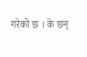गरेको छ । के छन्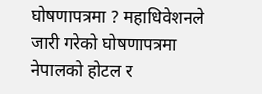घोषणापत्रमा ? महाधिवेशनले जारी गरेको घोषणापत्रमा नेपालको होटल र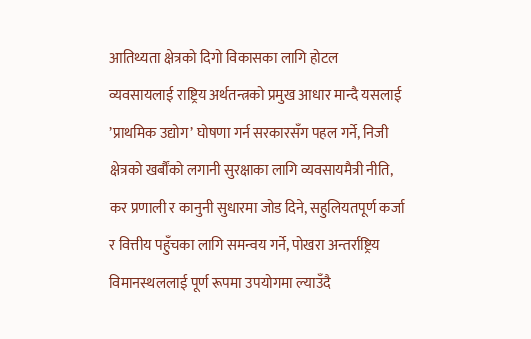आतिथ्यता क्षेत्रको दिगो विकासका लागि होटल व्यवसायलाई राष्ट्रिय अर्थतन्त्रको प्रमुख आधार मान्दै यसलाई ’प्राथमिक उद्योग’ घोषणा गर्न सरकारसँग पहल गर्ने, निजी क्षेत्रको खर्बौंको लगानी सुरक्षाका लागि व्यवसायमैत्री नीति, कर प्रणाली र कानुनी सुधारमा जोड दिने, सहुलियतपूर्ण कर्जा र वित्तीय पहुँचका लागि समन्वय गर्ने, पोखरा अन्तर्राष्ट्रिय विमानस्थललाई पूर्ण रूपमा उपयोगमा ल्याउँदै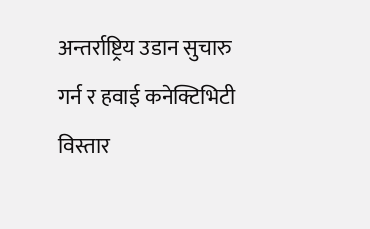अन्तर्राष्ट्रिय उडान सुचारु गर्न र हवाई कनेक्टिभिटी विस्तार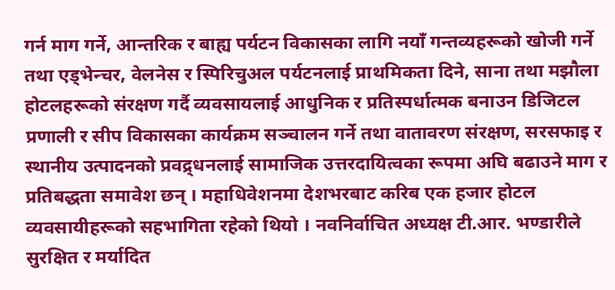गर्न माग गर्ने, आन्तरिक र बाह्य पर्यटन विकासका लागि नयाँ गन्तव्यहरूको खोजी गर्ने तथा एड्भेन्चर, वेलनेस र स्पिरिचुअल पर्यटनलाई प्राथमिकता दिने, साना तथा मझौला होटलहरूको संरक्षण गर्दै व्यवसायलाई आधुनिक र प्रतिस्पर्धात्मक बनाउन डिजिटल प्रणाली र सीप विकासका कार्यक्रम सञ्चालन गर्ने तथा वातावरण संरक्षण, सरसफाइ र स्थानीय उत्पादनको प्रवद्र्धनलाई सामाजिक उत्तरदायित्वका रूपमा अघि बढाउने माग र प्रतिबद्धता समावेश छन् । महाधिवेशनमा देशभरबाट करिब एक हजार होटल व्यवसायीहरूको सहभागिता रहेको थियो । नवनिर्वाचित अध्यक्ष टी.आर. भण्डारीले सुरक्षित र मर्यादित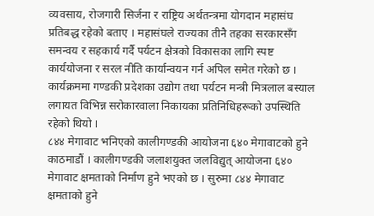व्यवसाय, रोजगारी सिर्जना र राष्ट्रिय अर्थतन्त्रमा योगदान महासंघ प्रतिबद्ध रहेको बताए । महासंघले राज्यका तीनै तहका सरकारसँग समन्वय र सहकार्य गर्दै पर्यटन क्षेत्रको विकासका लागि स्पष्ट कार्ययोजना र सरल नीति कार्यान्वयन गर्न अपिल समेत गरेको छ । कार्यक्रममा गण्डकी प्रदेशका उद्योग तथा पर्यटन मन्त्री मित्रलाल बस्याल लगायत विभिन्न सरोकारवाला निकायका प्रतिनिधिहरूको उपस्थिति रहेको थियो ।
८४४ मेगावाट भनिएको कालीगण्डकी आयोजना ६४० मेगावाटको हुने
काठमाडौं । कालीगण्डकी जलाशयुक्त जलविद्युत् आयोजना ६४० मेगावाट क्षमताको निर्माण हुने भएको छ । सुरुमा ८४४ मेगावाट क्षमताको हुने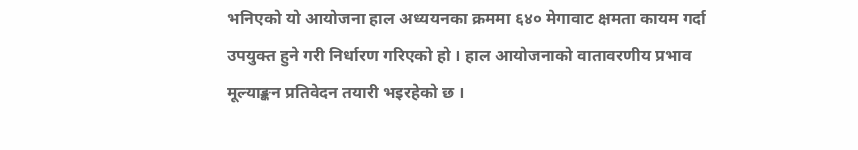भनिएको यो आयोजना हाल अध्ययनका क्रममा ६४० मेगावाट क्षमता कायम गर्दा उपयुक्त हुने गरी निर्धारण गरिएको हो । हाल आयोजनाको वातावरणीय प्रभाव मूल्याङ्कन प्रतिवेदन तयारी भइरहेको छ ।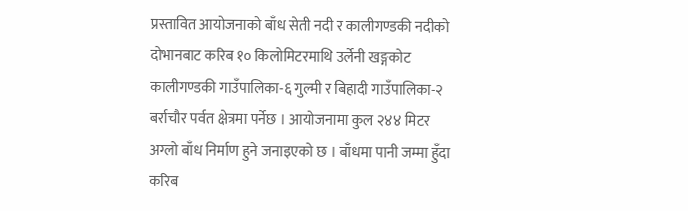प्रस्तावित आयोजनाको बाँध सेती नदी र कालीगण्डकी नदीको दोभानबाट करिब १० किलोमिटरमाथि उर्लेनी खङ्गकोट कालीगण्डकी गाउँपालिका-६ गुल्मी र बिहादी गाउँपालिका-२ बर्राचौर पर्वत क्षेत्रमा पर्नेछ । आयोजनामा कुल २४४ मिटर अग्लो बाँध निर्माण हुने जनाइएको छ । बाँधमा पानी जम्मा हुँदा करिब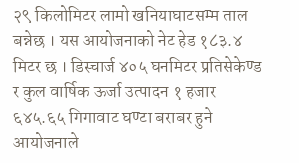२९ किलोमिटर लामो खनियाघाटसम्म ताल बन्नेछ । यस आयोजनाको नेट हेड १८३.४ मिटर छ । डिस्चार्ज ४०५ घनमिटर प्रतिसेकेण्ड र कुल वार्षिक ऊर्जा उत्पादन १ हजार ६४५.६५ गिगावाट घण्टा बराबर हुने आयोजनाले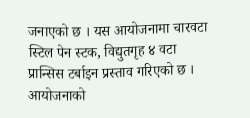जनाएको छ । यस आयोजनामा चारवटा स्टिल पेन स्टक, विद्युतगृह ४ वटा प्रान्सिस टर्बाइन प्रस्ताव गरिएको छ । आयोजनाको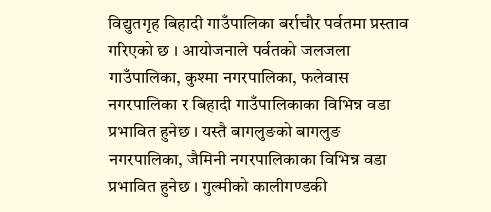विद्युतगृह बिहादी गाउँपालिका बर्राचौर पर्वतमा प्रस्ताव गरिएको छ । आयोजनाले पर्वतको जलजला गाउँपालिका, कुश्मा नगरपालिका, फलेवास नगरपालिका र बिहादी गाउँपालिकाका विभिन्न वडा प्रभावित हुनेछ । यस्तै बागलुङको बागलुङ नगरपालिका, जैमिनी नगरपालिकाका विभिन्न वडा प्रभावित हुनेछ । गुल्मीको कालीगण्डकी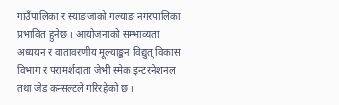गाउँपालिका र स्याङजाको गल्याङ नगरपालिका प्रभावित हुनेछ । आयोजनाको सम्भाव्यता अध्ययन र वातावरणीय मूल्याङ्कन विद्युत् विकास विभाग र परामर्शदाता जेभी स्मेक इन्टरनेशनल तथा जेड कन्सल्टले गरिरहेको छ ।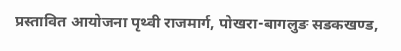प्रस्तावित आयोजना पृथ्वी राजमार्ग, पोखरा-बागलुङ सडकखण्ड,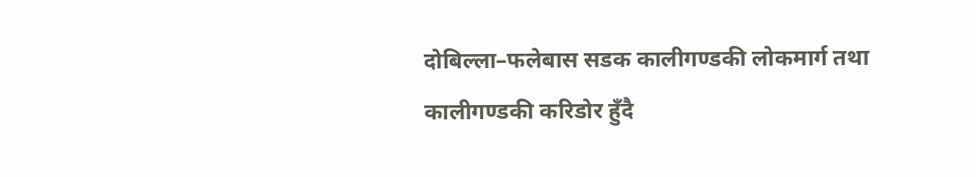दोबिल्ला–फलेबास सडक कालीगण्डकी लोकमार्ग तथा कालीगण्डकी करिडोर हुँदै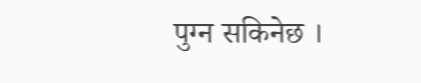पुग्न सकिनेछ ।